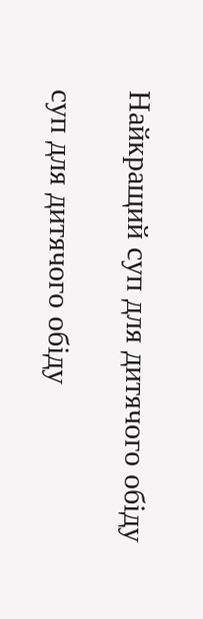Найкращий суп для дитячого обіду

суп для дитячого обіду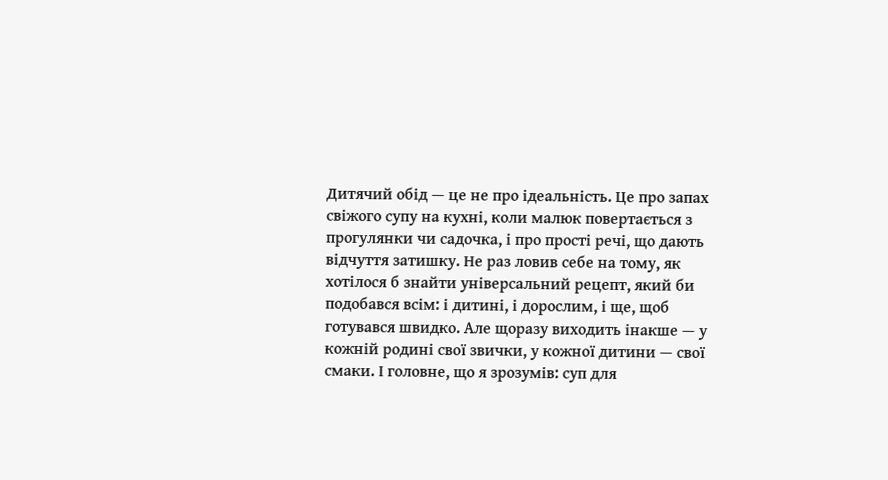Дитячий обід — це не про ідеальність. Це про запах свіжого супу на кухні, коли малюк повертається з прогулянки чи садочка, і про прості речі, що дають відчуття затишку. Не раз ловив себе на тому, як хотілося б знайти універсальний рецепт, який би подобався всім: і дитині, і дорослим, і ще, щоб готувався швидко. Але щоразу виходить інакше — у кожній родині свої звички, у кожної дитини — свої смаки. І головне, що я зрозумів: суп для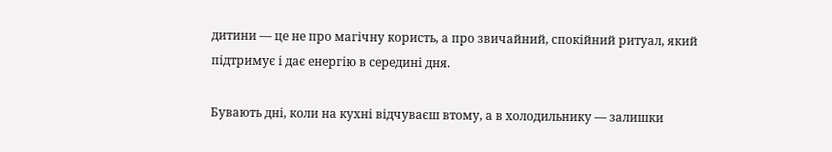дитини — це не про магічну користь, а про звичайний, спокійний ритуал, який підтримує і дає енергію в середині дня.

Бувають дні, коли на кухні відчуваєш втому, а в холодильнику — залишки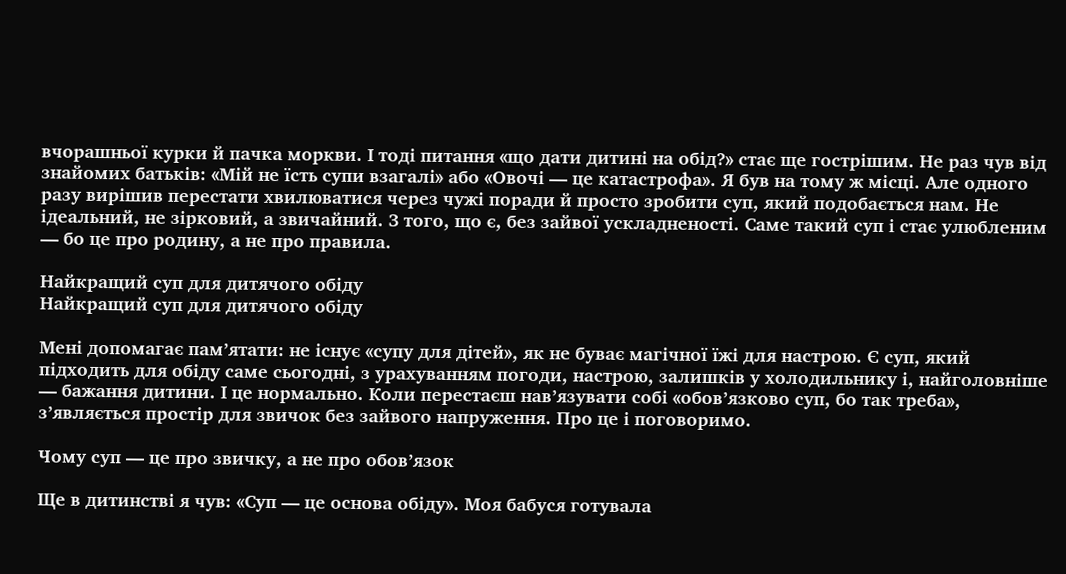вчорашньої курки й пачка моркви. І тоді питання «що дати дитині на обід?» стає ще гострішим. Не раз чув від знайомих батьків: «Мій не їсть супи взагалі» або «Овочі — це катастрофа». Я був на тому ж місці. Але одного разу вирішив перестати хвилюватися через чужі поради й просто зробити суп, який подобається нам. Не ідеальний, не зірковий, а звичайний. З того, що є, без зайвої ускладненості. Саме такий суп і стає улюбленим — бо це про родину, а не про правила.

Найкращий суп для дитячого обіду
Найкращий суп для дитячого обіду

Мені допомагає пам’ятати: не існує «супу для дітей», як не буває магічної їжі для настрою. Є суп, який підходить для обіду саме сьогодні, з урахуванням погоди, настрою, залишків у холодильнику і, найголовніше — бажання дитини. І це нормально. Коли перестаєш нав’язувати собі «обов’язково суп, бо так треба», з’являється простір для звичок без зайвого напруження. Про це і поговоримо.

Чому суп — це про звичку, а не про обов’язок

Ще в дитинстві я чув: «Суп — це основа обіду». Моя бабуся готувала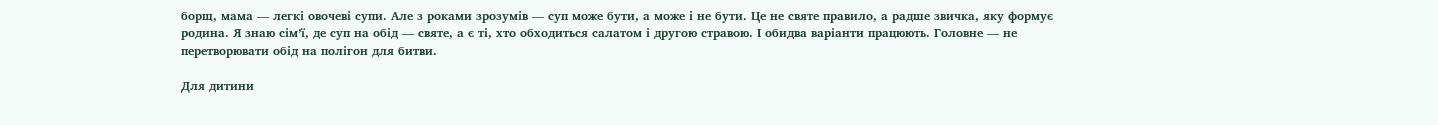борщ, мама — легкі овочеві супи. Але з роками зрозумів — суп може бути, а може і не бути. Це не святе правило, а радше звичка, яку формує родина. Я знаю сім’ї, де суп на обід — святе, а є ті, хто обходиться салатом і другою стравою. І обидва варіанти працюють. Головне — не перетворювати обід на полігон для битви.

Для дитини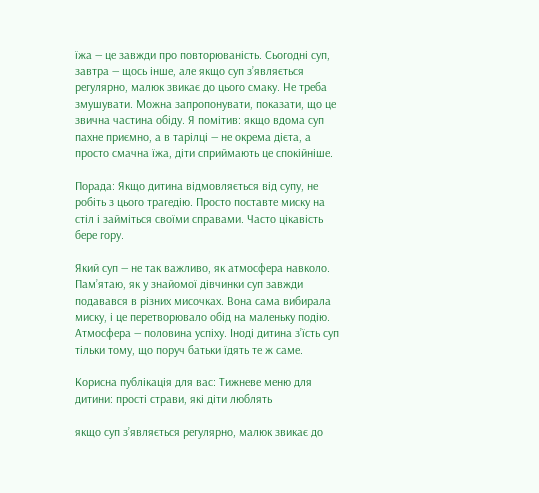їжа — це завжди про повторюваність. Сьогодні суп, завтра — щось інше, але якщо суп з’являється регулярно, малюк звикає до цього смаку. Не треба змушувати. Можна запропонувати, показати, що це звична частина обіду. Я помітив: якщо вдома суп пахне приємно, а в тарілці — не окрема дієта, а просто смачна їжа, діти сприймають це спокійніше.

Порада: Якщо дитина відмовляється від супу, не робіть з цього трагедію. Просто поставте миску на стіл і займіться своїми справами. Часто цікавість бере гору.

Який суп — не так важливо, як атмосфера навколо. Пам’ятаю, як у знайомої дівчинки суп завжди подавався в різних мисочках. Вона сама вибирала миску, і це перетворювало обід на маленьку подію. Атмосфера — половина успіху. Іноді дитина з’їсть суп тільки тому, що поруч батьки їдять те ж саме.

Корисна публікація для вас: Тижневе меню для дитини: прості страви, які діти люблять

якщо суп з’являється регулярно, малюк звикає до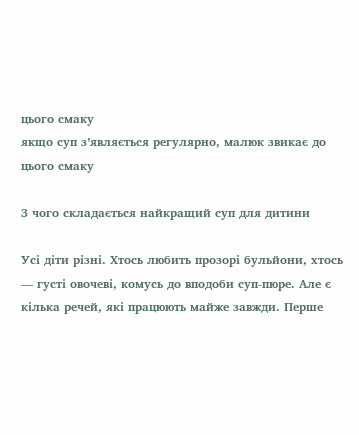цього смаку
якщо суп з’являється регулярно, малюк звикає до цього смаку

З чого складається найкращий суп для дитини

Усі діти різні. Хтось любить прозорі бульйони, хтось — густі овочеві, комусь до вподоби суп-пюре. Але є кілька речей, які працюють майже завжди. Перше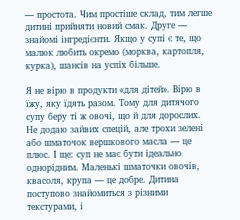— простота. Чим простіше склад, тим легше дитині прийняти новий смак. Друге — знайомі інгредієнти. Якщо у супі є те, що малюк любить окремо (морква, картопля, курка), шансів на успіх більше.

Я не вірю в продукти «для дітей». Вірю в їжу, яку їдять разом. Тому для дитячого супу беру ті ж овочі, що й для дорослих. Не додаю зайвих спецій, але трохи зелені або шматочок вершкового масла — це плюс. І ще: суп не має бути ідеально однорідним. Маленькі шматочки овочів, квасоля, крупа — це добре. Дитина поступово знайомиться з різними текстурами, і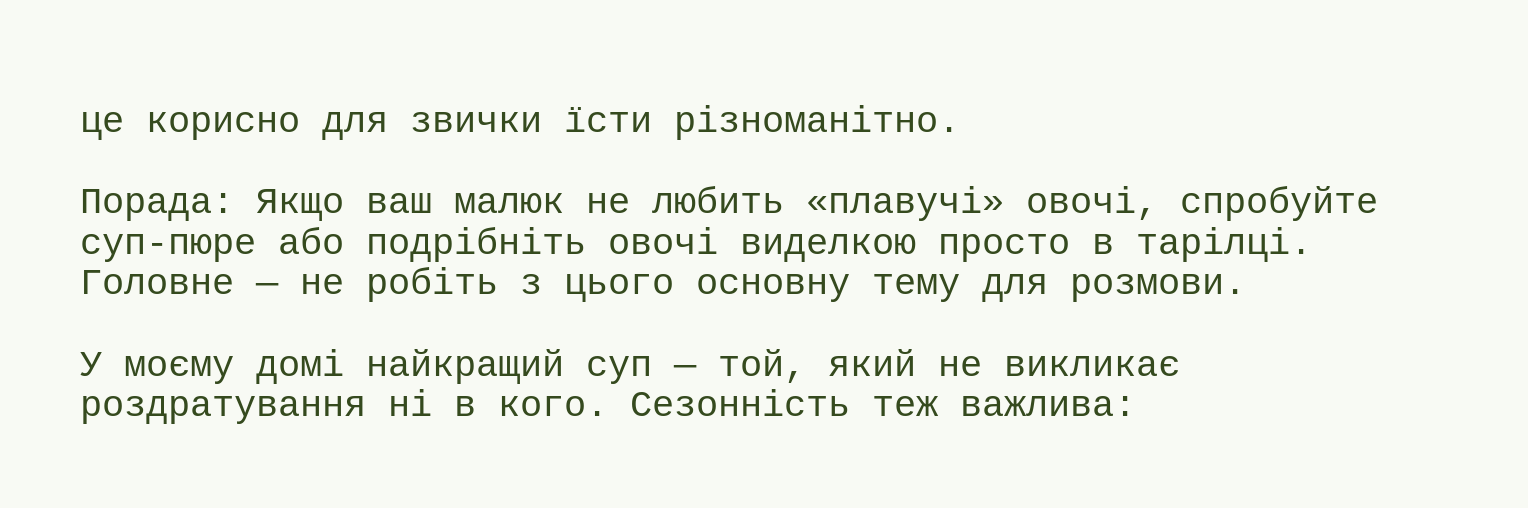це корисно для звички їсти різноманітно.

Порада: Якщо ваш малюк не любить «плавучі» овочі, спробуйте суп-пюре або подрібніть овочі виделкою просто в тарілці. Головне — не робіть з цього основну тему для розмови.

У моєму домі найкращий суп — той, який не викликає роздратування ні в кого. Сезонність теж важлива: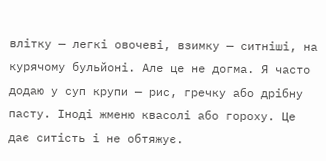влітку — легкі овочеві, взимку — ситніші, на курячому бульйоні. Але це не догма. Я часто додаю у суп крупи — рис, гречку або дрібну пасту. Іноді жменю квасолі або гороху. Це дає ситість і не обтяжує.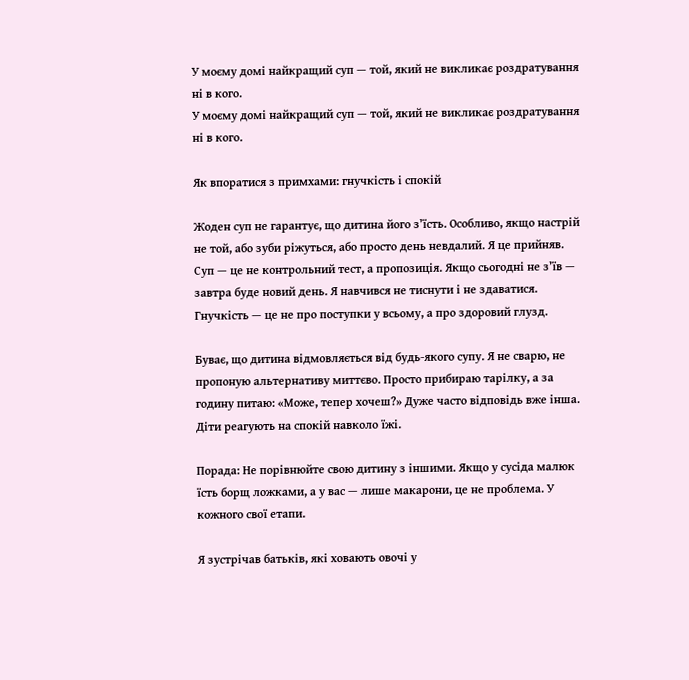У моєму домі найкращий суп — той, який не викликає роздратування ні в кого.
У моєму домі найкращий суп — той, який не викликає роздратування ні в кого.

Як впоратися з примхами: гнучкість і спокій

Жоден суп не гарантує, що дитина його з’їсть. Особливо, якщо настрій не той, або зуби ріжуться, або просто день невдалий. Я це прийняв. Суп — це не контрольний тест, а пропозиція. Якщо сьогодні не з’їв — завтра буде новий день. Я навчився не тиснути і не здаватися. Гнучкість — це не про поступки у всьому, а про здоровий глузд.

Буває, що дитина відмовляється від будь-якого супу. Я не сварю, не пропоную альтернативу миттєво. Просто прибираю тарілку, а за годину питаю: «Може, тепер хочеш?» Дуже часто відповідь вже інша. Діти реагують на спокій навколо їжі.

Порада: Не порівнюйте свою дитину з іншими. Якщо у сусіда малюк їсть борщ ложками, а у вас — лише макарони, це не проблема. У кожного свої етапи.

Я зустрічав батьків, які ховають овочі у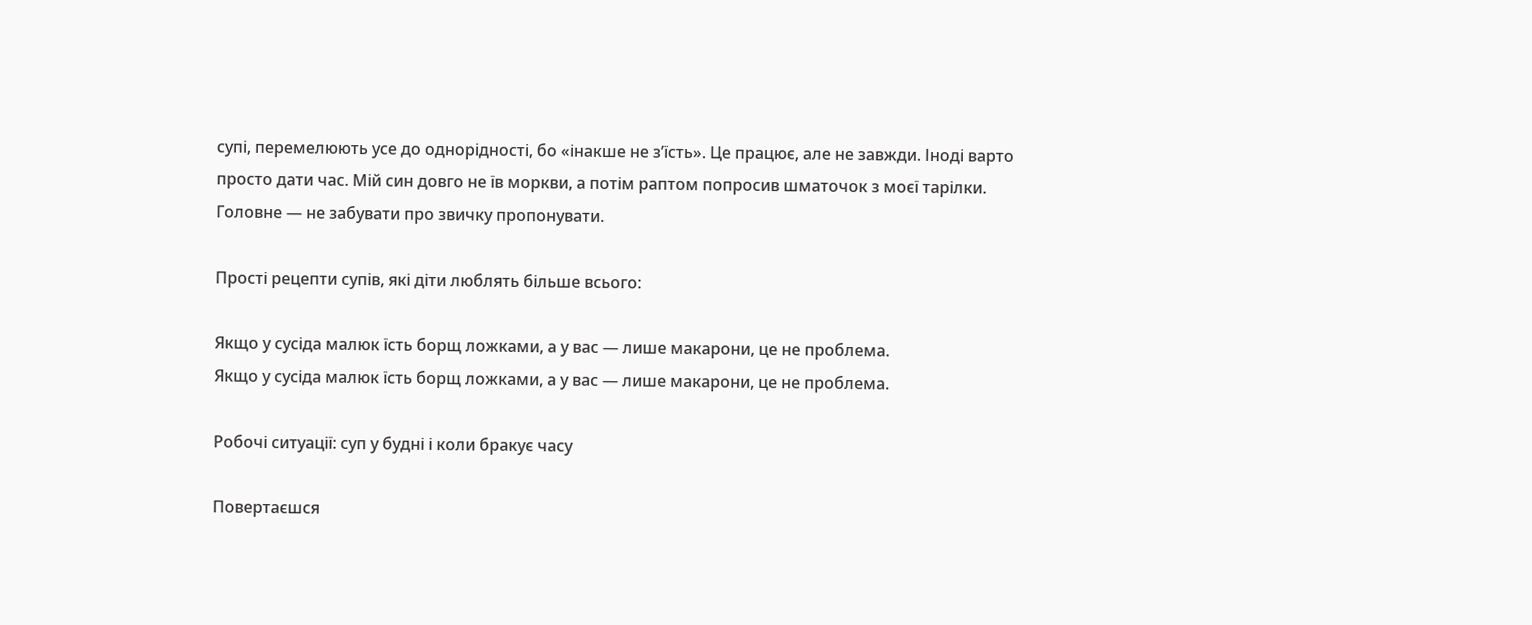супі, перемелюють усе до однорідності, бо «інакше не з’їсть». Це працює, але не завжди. Іноді варто просто дати час. Мій син довго не їв моркви, а потім раптом попросив шматочок з моєї тарілки. Головне — не забувати про звичку пропонувати.

Прості рецепти супів, які діти люблять більше всього:

Якщо у сусіда малюк їсть борщ ложками, а у вас — лише макарони, це не проблема.
Якщо у сусіда малюк їсть борщ ложками, а у вас — лише макарони, це не проблема.

Робочі ситуації: суп у будні і коли бракує часу

Повертаєшся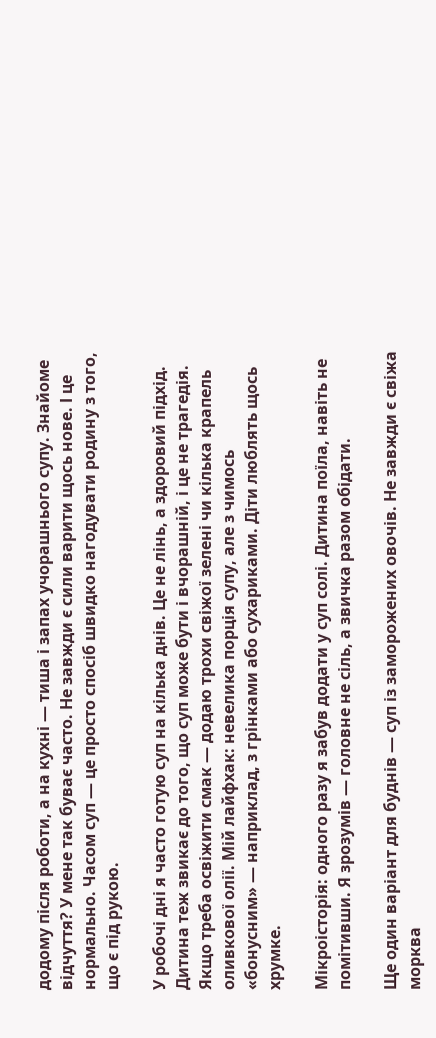додому після роботи, а на кухні — тиша і запах учорашнього супу. Знайоме відчуття? У мене так буває часто. Не завжди є сили варити щось нове. І це нормально. Часом суп — це просто спосіб швидко нагодувати родину з того, що є під рукою.

У робочі дні я часто готую суп на кілька днів. Це не лінь, а здоровий підхід. Дитина теж звикає до того, що суп може бути і вчорашній, і це не трагедія. Якщо треба освіжити смак — додаю трохи свіжої зелені чи кілька крапель оливкової олії. Мій лайфхак: невелика порція супу, але з чимось «бонусним» — наприклад, з грінками або сухариками. Діти люблять щось хрумке.

Мікроісторія: одного разу я забув додати у суп солі. Дитина поїла, навіть не помітивши. Я зрозумів — головне не сіль, а звичка разом обідати.

Ще один варіант для буднів — суп із заморожених овочів. Не завжди є свіжа морква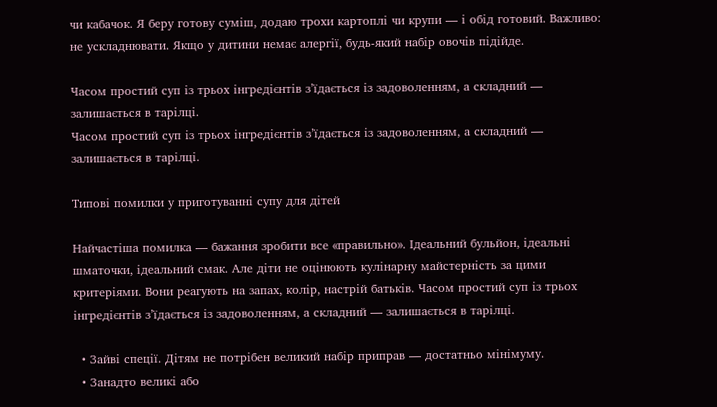чи кабачок. Я беру готову суміш, додаю трохи картоплі чи крупи — і обід готовий. Важливо: не ускладнювати. Якщо у дитини немає алергії, будь-який набір овочів підійде.

Часом простий суп із трьох інгредієнтів з’їдається із задоволенням, а складний — залишається в тарілці.
Часом простий суп із трьох інгредієнтів з’їдається із задоволенням, а складний — залишається в тарілці.

Типові помилки у приготуванні супу для дітей

Найчастіша помилка — бажання зробити все «правильно». Ідеальний бульйон, ідеальні шматочки, ідеальний смак. Але діти не оцінюють кулінарну майстерність за цими критеріями. Вони реагують на запах, колір, настрій батьків. Часом простий суп із трьох інгредієнтів з’їдається із задоволенням, а складний — залишається в тарілці.

  • Зайві спеції. Дітям не потрібен великий набір приправ — достатньо мінімуму.
  • Занадто великі або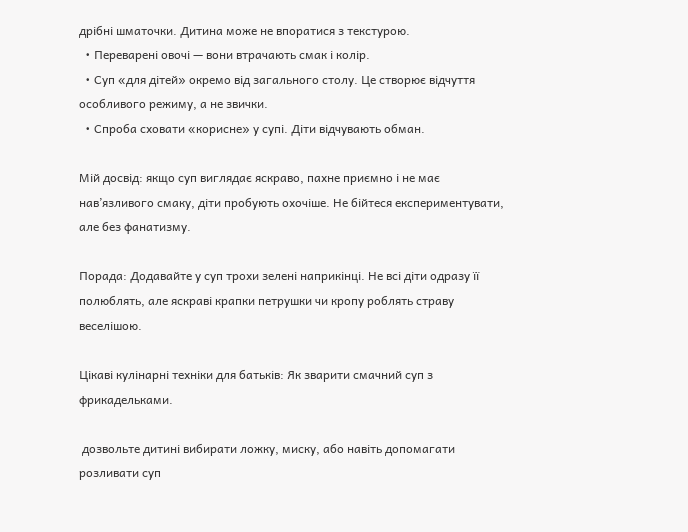дрібні шматочки. Дитина може не впоратися з текстурою.
  • Переварені овочі — вони втрачають смак і колір.
  • Суп «для дітей» окремо від загального столу. Це створює відчуття особливого режиму, а не звички.
  • Спроба сховати «корисне» у супі. Діти відчувають обман.

Мій досвід: якщо суп виглядає яскраво, пахне приємно і не має нав’язливого смаку, діти пробують охочіше. Не бійтеся експериментувати, але без фанатизму.

Порада: Додавайте у суп трохи зелені наприкінці. Не всі діти одразу її полюблять, але яскраві крапки петрушки чи кропу роблять страву веселішою.

Цікаві кулінарні техніки для батьків: Як зварити смачний суп з фрикадельками.

 дозвольте дитині вибирати ложку, миску, або навіть допомагати розливати суп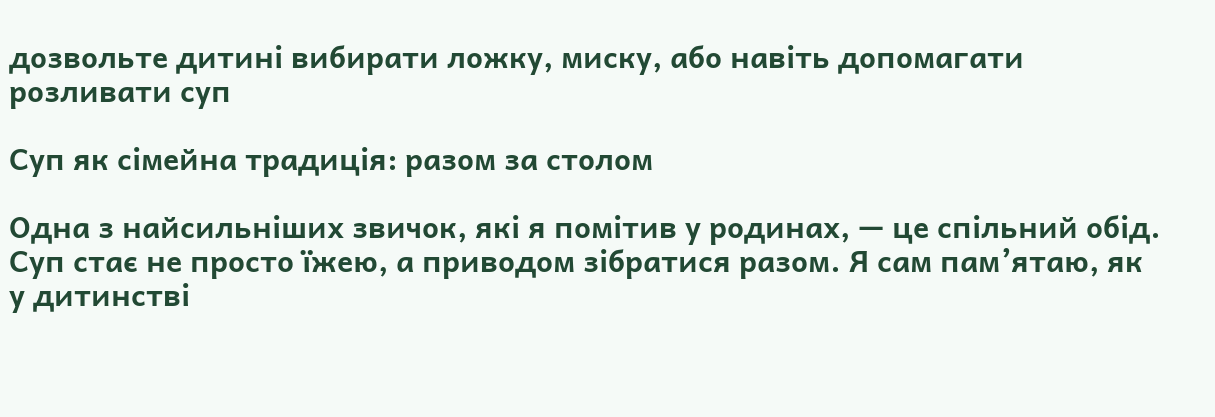дозвольте дитині вибирати ложку, миску, або навіть допомагати розливати суп

Суп як сімейна традиція: разом за столом

Одна з найсильніших звичок, які я помітив у родинах, — це спільний обід. Суп стає не просто їжею, а приводом зібратися разом. Я сам пам’ятаю, як у дитинстві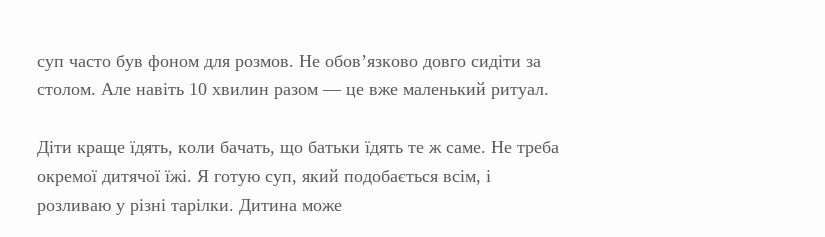суп часто був фоном для розмов. Не обов’язково довго сидіти за столом. Але навіть 10 хвилин разом — це вже маленький ритуал.

Діти краще їдять, коли бачать, що батьки їдять те ж саме. Не треба окремої дитячої їжі. Я готую суп, який подобається всім, і розливаю у різні тарілки. Дитина може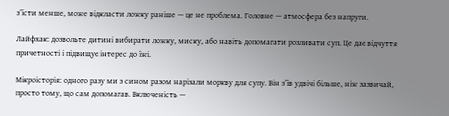з’їсти менше, може відкласти ложку раніше — це не проблема. Головне — атмосфера без напруги.

Лайфхак: дозвольте дитині вибирати ложку, миску, або навіть допомагати розливати суп. Це дає відчуття причетності і підвищує інтерес до їжі.

Мікроісторія: одного разу ми з сином разом нарізали моркву для супу. Він з’їв удвічі більше, ніж зазвичай, просто тому, що сам допомагав. Включеність —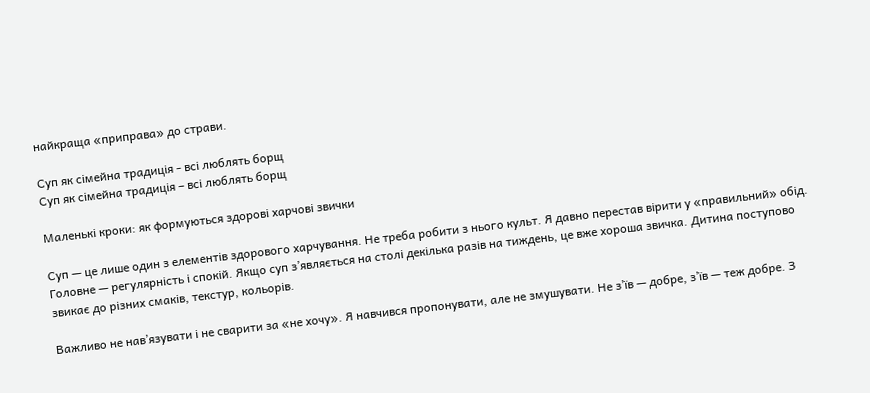найкраща «приправа» до страви.

Суп як сімейна традиція - всі люблять борщ
Суп як сімейна традиція – всі люблять борщ

Маленькі кроки: як формуються здорові харчові звички

Суп — це лише один з елементів здорового харчування. Не треба робити з нього культ. Я давно перестав вірити у «правильний» обід. Головне — регулярність і спокій. Якщо суп з’являється на столі декілька разів на тиждень, це вже хороша звичка. Дитина поступово звикає до різних смаків, текстур, кольорів.

Важливо не нав’язувати і не сварити за «не хочу». Я навчився пропонувати, але не змушувати. Не з’їв — добре, з’їв — теж добре. З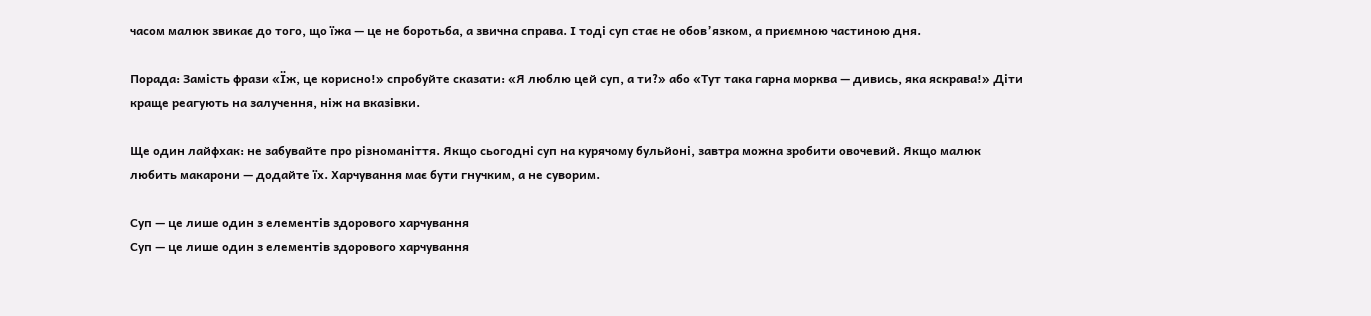часом малюк звикає до того, що їжа — це не боротьба, а звична справа. І тоді суп стає не обов’язком, а приємною частиною дня.

Порада: Замість фрази «Їж, це корисно!» спробуйте сказати: «Я люблю цей суп, а ти?» або «Тут така гарна морква — дивись, яка яскрава!» Діти краще реагують на залучення, ніж на вказівки.

Ще один лайфхак: не забувайте про різноманіття. Якщо сьогодні суп на курячому бульйоні, завтра можна зробити овочевий. Якщо малюк любить макарони — додайте їх. Харчування має бути гнучким, а не суворим.

Суп — це лише один з елементів здорового харчування
Суп — це лише один з елементів здорового харчування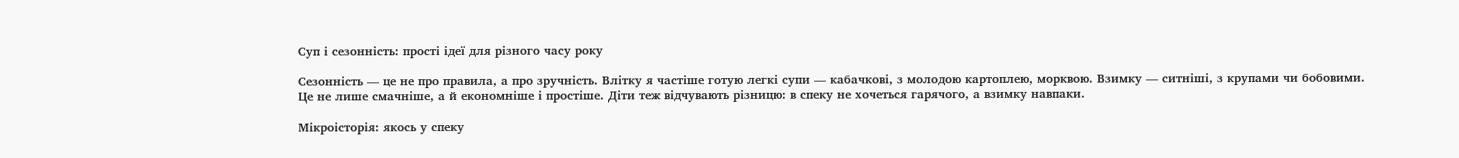Суп і сезонність: прості ідеї для різного часу року

Сезонність — це не про правила, а про зручність. Влітку я частіше готую легкі супи — кабачкові, з молодою картоплею, морквою. Взимку — ситніші, з крупами чи бобовими. Це не лише смачніше, а й економніше і простіше. Діти теж відчувають різницю: в спеку не хочеться гарячого, а взимку навпаки.

Мікроісторія: якось у спеку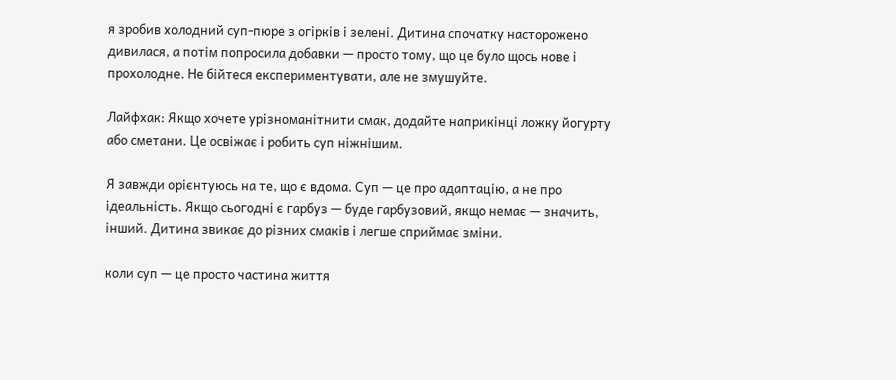я зробив холодний суп-пюре з огірків і зелені. Дитина спочатку насторожено дивилася, а потім попросила добавки — просто тому, що це було щось нове і прохолодне. Не бійтеся експериментувати, але не змушуйте.

Лайфхак: Якщо хочете урізноманітнити смак, додайте наприкінці ложку йогурту або сметани. Це освіжає і робить суп ніжнішим.

Я завжди орієнтуюсь на те, що є вдома. Суп — це про адаптацію, а не про ідеальність. Якщо сьогодні є гарбуз — буде гарбузовий, якщо немає — значить, інший. Дитина звикає до різних смаків і легше сприймає зміни.

коли суп — це просто частина життя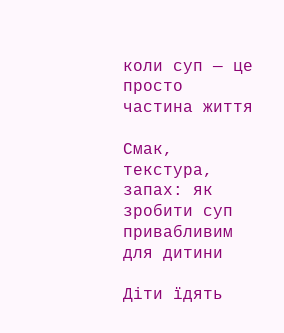коли суп — це просто частина життя

Смак, текстура, запах: як зробити суп привабливим для дитини

Діти їдять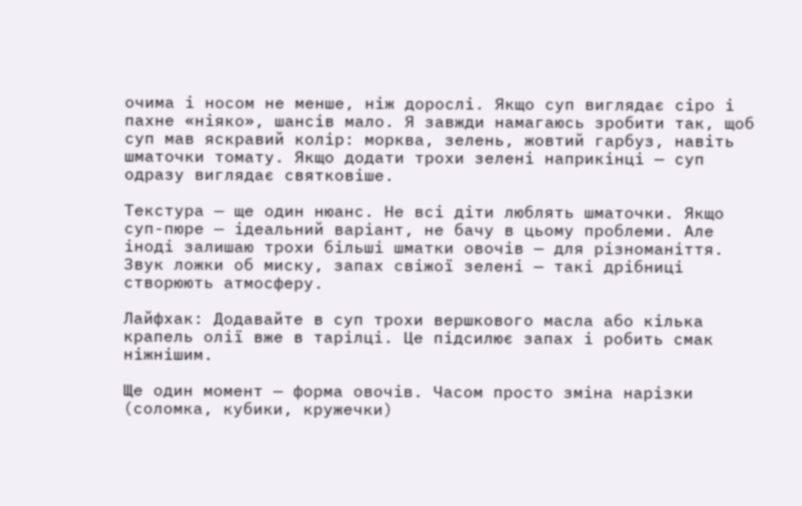очима і носом не менше, ніж дорослі. Якщо суп виглядає сіро і пахне «ніяко», шансів мало. Я завжди намагаюсь зробити так, щоб суп мав яскравий колір: морква, зелень, жовтий гарбуз, навіть шматочки томату. Якщо додати трохи зелені наприкінці — суп одразу виглядає святковіше.

Текстура — ще один нюанс. Не всі діти люблять шматочки. Якщо суп-пюре — ідеальний варіант, не бачу в цьому проблеми. Але іноді залишаю трохи більші шматки овочів — для різноманіття. Звук ложки об миску, запах свіжої зелені — такі дрібниці створюють атмосферу.

Лайфхак: Додавайте в суп трохи вершкового масла або кілька крапель олії вже в тарілці. Це підсилює запах і робить смак ніжнішим.

Ще один момент — форма овочів. Часом просто зміна нарізки (соломка, кубики, кружечки)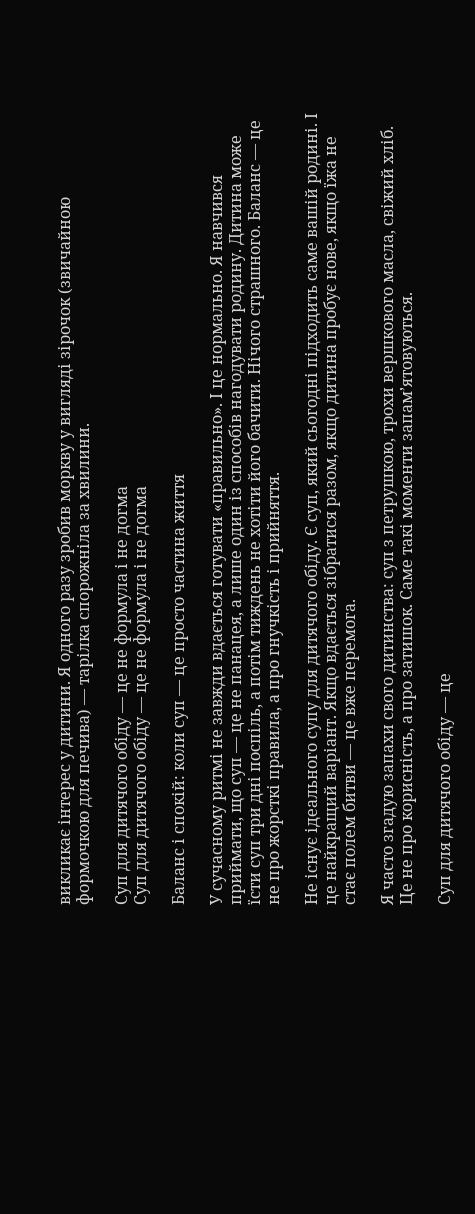викликає інтерес у дитини. Я одного разу зробив моркву у вигляді зірочок (звичайною формочкою для печива) — тарілка спорожніла за хвилини.

Суп для дитячого обіду — це не формула і не догма
Суп для дитячого обіду — це не формула і не догма

Баланс і спокій: коли суп — це просто частина життя

У сучасному ритмі не завжди вдається готувати «правильно». І це нормально. Я навчився приймати, що суп — це не панацея, а лише один із способів нагодувати родину. Дитина може їсти суп три дні поспіль, а потім тиждень не хотіти його бачити. Нічого страшного. Баланс — це не про жорсткі правила, а про гнучкість і прийняття.

Не існує ідеального супу для дитячого обіду. Є суп, який сьогодні підходить саме вашій родині. І це найкращий варіант. Якщо вдається зібратися разом, якщо дитина пробує нове, якщо їжа не стає полем битви — це вже перемога.

Я часто згадую запахи свого дитинства: суп з петрушкою, трохи вершкового масла, свіжий хліб. Це не про корисність, а про затишок. Саме такі моменти запам’ятовуються.

Суп для дитячого обіду — це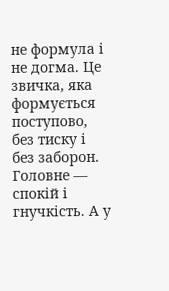не формула і не догма. Це звичка, яка формується поступово, без тиску і без заборон. Головне — спокій і гнучкість. А у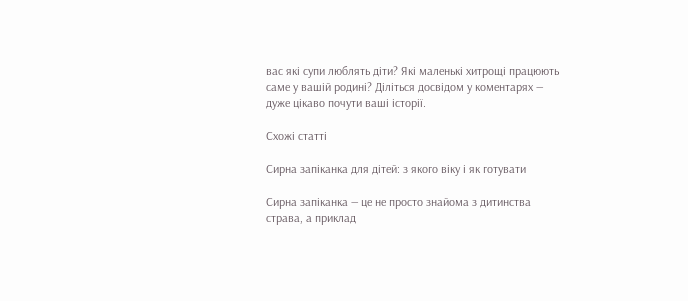вас які супи люблять діти? Які маленькі хитрощі працюють саме у вашій родині? Діліться досвідом у коментарях — дуже цікаво почути ваші історії.

Схожі статті

Сирна запіканка для дітей: з якого віку і як готувати

Сирна запіканка — це не просто знайома з дитинства страва, а приклад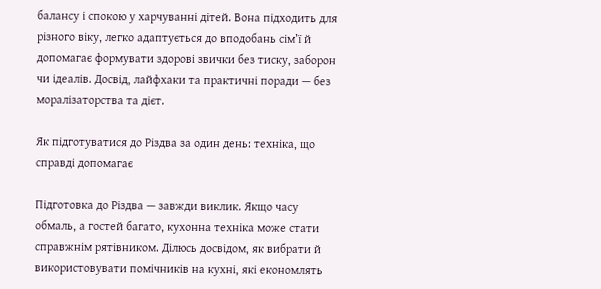балансу і спокою у харчуванні дітей. Вона підходить для різного віку, легко адаптується до вподобань сім’ї й допомагає формувати здорові звички без тиску, заборон чи ідеалів. Досвід, лайфхаки та практичні поради — без моралізаторства та дієт.

Як підготуватися до Різдва за один день: техніка, що справді допомагає

Підготовка до Різдва — завжди виклик. Якщо часу обмаль, а гостей багато, кухонна техніка може стати справжнім рятівником. Ділюсь досвідом, як вибрати й використовувати помічників на кухні, які економлять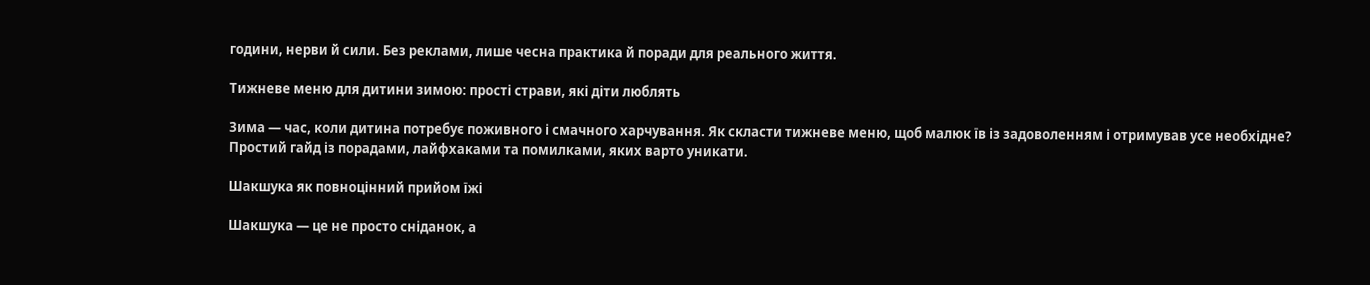години, нерви й сили. Без реклами, лише чесна практика й поради для реального життя.

Тижневе меню для дитини зимою: прості страви, які діти люблять

Зима — час, коли дитина потребує поживного і смачного харчування. Як скласти тижневе меню, щоб малюк їв із задоволенням і отримував усе необхідне? Простий гайд із порадами, лайфхаками та помилками, яких варто уникати.

Шакшука як повноцінний прийом їжі

Шакшука — це не просто сніданок, а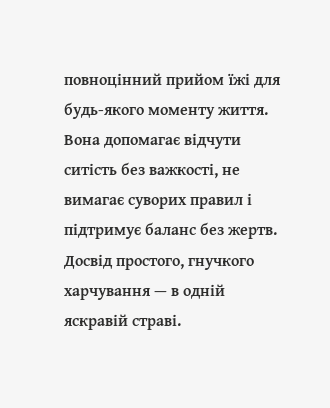повноцінний прийом їжі для будь-якого моменту життя. Вона допомагає відчути ситість без важкості, не вимагає суворих правил і підтримує баланс без жертв. Досвід простого, гнучкого харчування — в одній яскравій страві.